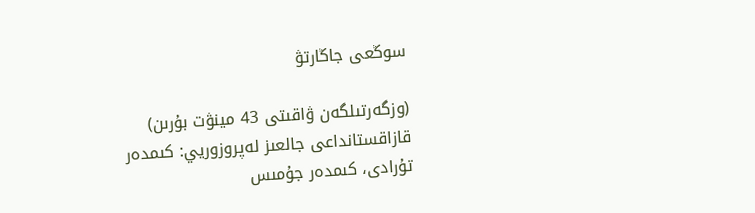سوڭعى جاڭارتۋ

(وزگەرتىلگەن ۋاقىتى 43 مينۋت بۇرىن)
قازاقستانداعى جالعىز لەپروزوريي: كىمدەر تۇرادى، كىمدەر جۇمىس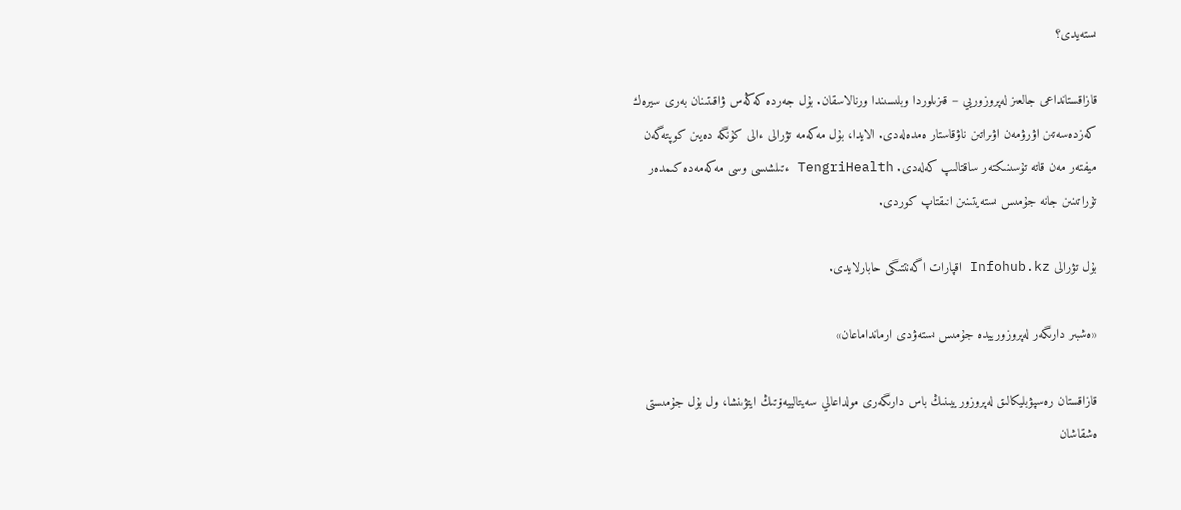ىستەيدى؟

قازاقستانداعى جالعىز لەپروزوريي – قىزىلوردا وبلىسىندا ورنالاسقان. بۇل جەردە كەڭەس ۋاقىتىنان بەرى سيرەك كەزدەسەتىن اۋرۋمەن اۋىراتىن ناۋقاستار ەمدەلەدى. الايدا، بۇل مەكەمە تۋرالى ءالى كۇنگە دەيىن كوپتەگەن ميفتەر مەن قاتە تۇسىنىكتەر ساقتالىپ كەلەدى. TengriHealth ءتىلشىسى وسى مەكەمەدە كىمدەر تۇراتىنىن جانە جۇمىس ىستەيتىنىن انىقتاپ كوردى.

بۇل تۋرالى Infohub.kz اقپارات اگەنتتىگى حابارلايدى.

«ەشبىر دارىگەر لەپروزورييدە جۇمىس ىستەۋدى ارمانداماعان»

قازاقستان رەسپۋبليكالىق لەپروزورييىنىڭ باس دارىگەرى مولداعالي سەيتالييەۆتىڭ ايتۋىنشا، ول بۇل جۇمىستى ەشقاشان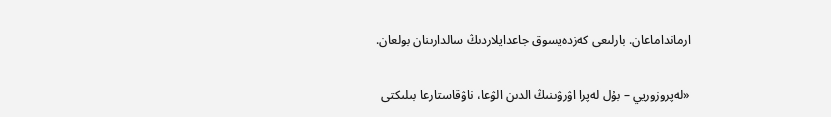ارمانداماعان. بارلىعى كەزدەيسوق جاعدايلاردىڭ سالدارىنان بولعان.

«لەپروزوريي – بۇل لەپرا اۋرۋىنىڭ الدىن الۋعا، ناۋقاستارعا بىلىكتى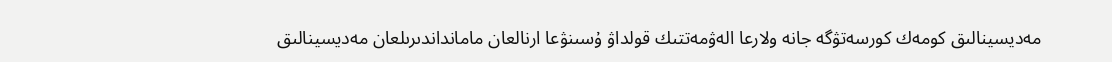مەديسينالىق كومەك كورسەتۋگە جانە ولارعا الەۋمەتتىك قولداۋ ۇسىنۋعا ارنالعان مامانداندىرىلعان مەديسينالىق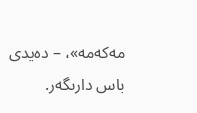مەكەمە»، – دەيدى باس دارىگەر.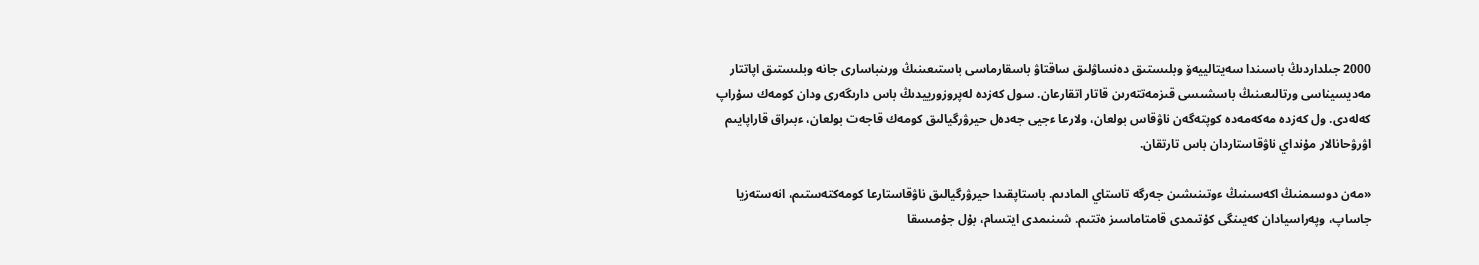2000 جىلداردىڭ باسىندا سەيتالييەۆ وبلىستىق دەنساۋلىق ساقتاۋ باسقارماسى باستىعىنىڭ ورىنباسارى جانە وبلىستىق اپاتتار مەديسيناسى ورتالىعىنىڭ باسشىسى قىزمەتتەرىن قاتار اتقارعان. سول كەزدە لەپروزورييدىڭ باس دارىگەرى ودان كومەك سۇراپ كەلەدى. ول كەزدە مەكەمەدە كوپتەگەن ناۋقاس بولعان، ولارعا ءجيى جەدەل حيرۋرگيالىق كومەك قاجەت بولعان، ءبىراق قاراپايىم اۋرۋحانالار مۇنداي ناۋقاستاردان باس تارتقان.

«مەن دوسىمنىڭ اكەسىنىڭ ءوتىنىشىن جەرگە تاستاي المادىم. باستاپقىدا حيرۋرگيالىق ناۋقاستارعا كومەكتەستىم، انەستەزيا جاساپ، وپەراسيادان كەيىنگى كۇتىمدى قامتاماسىز ەتتىم. شىنىمدى ايتسام، بۇل جۇمىسقا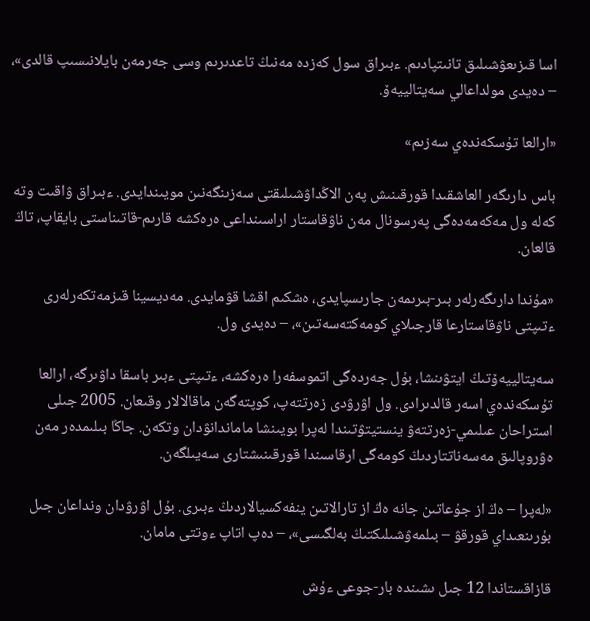اسا قىزىعۋشىلىق تانىتپادىم. ءبىراق سول كەزدە مەنىڭ تاعدىرىم وسى جەرمەن بايلانىسىپ قالدى»، – دەيدى مولداعالي سەيتالييەۆ.

«ارالعا تۇسكەندەي سەزىم»

باس دارىگەر العاشقىدا قورقىنىش پەن الاڭداۋشىلىقتى سەزىنگەنىن مويىندايدى. ءبىراق ۋاقىت وتە كەلە ول مەكەمەدەگى پەرسونال مەن ناۋقاستار اراسىنداعى ەرەكشە قارىم-قاتىناستى بايقاپ، تاڭ قالعان.

«مۇندا دارىگەرلەر بىر-بىرىمەن جارىسپايدى، ەشكىم اقشا قۋمايدى. مەديسينا قىزمەتكەرلەرى ءتىپتى ناۋقاستارعا قارجىلاي كومەكتەسەتىن»، – دەيدى ول.

سەيتالييەۆتىڭ ايتۋىنشا، بۇل جەردەگى اتموسفەرا ەرەكشە، ءتىپتى ءبىر باسقا داۋىرگە، ارالعا تۇسكەندەي اسەر قالدىرادى. ول اۋرۋدى زەرتتەپ، كوپتەگەن ماقالالار وقىعان. 2005 جىلى استراحان عىلىمي-زەرتتەۋ ينستيتۋتىندا لەپرا بويىنشا ماماندانۋدان وتكەن. جاڭا بىلىمدەر مەن ەۋروپالىق مەسەناتتاردىڭ كومەگى ارقاسىندا قورقىنىشتارى سەيىلگەن.

«لەپرا – ەڭ از جۇعاتىن جانە ەڭ از تارالاتىن ينفەكسيالاردىڭ ءبىرى. بۇل اۋرۋدان ونداعان جىل بۇرىنعىداي قورقۋ – بىلمەۋشىلىكتىڭ بەلگىسى»، – دەپ اتاپ ءوتتى مامان.

قازاقستاندا 12 جىل ىشىندە بار-جوعى ءۇش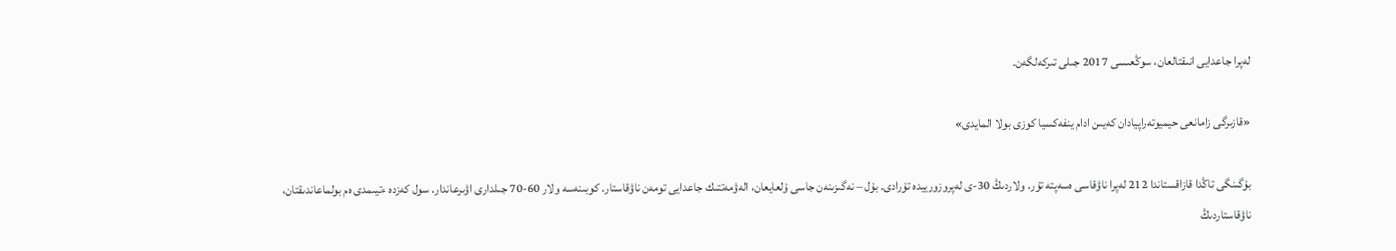لەپرا جاعدايى انىقتالعان، سوڭعىسى 2017 جىلى تىركەلگەن.

«قازىرگى زامانعى حيميوتەراپيادان كەيىن ادام ينفەكسيا كوزى بولا المايدى»

بۇگىنگى تاڭدا قازاقستاندا 212 لەپرا ناۋقاسى ەسەپتە تۇر. ولاردىڭ 30-ى لەپروزورييدە تۇرادى. بۇل – نەگىزىنەن جاسى ۇلعايعان، الەۋمەتتىك جاعدايى تومەن ناۋقاستار. كوبىنەسە ولار 60-70 جىلدارى اۋىرعاندار. سول كەزدە ءتيىمدى ەم بولماعاندىقتان، ناۋقاستاردىڭ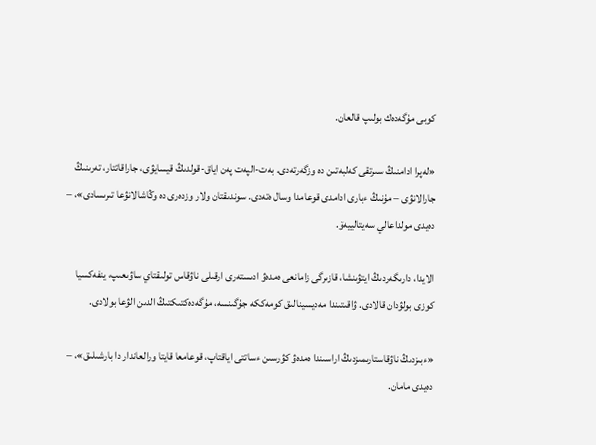كوبى مۇگەدەك بولىپ قالعان.

«لەپرا ادامنىڭ سىرتقى كەلبەتىن دە وزگەرتەدى. بەت-الپەت پەن اياق-قولدىڭ قيسايۋى، جاراقاتتار، تەرىنىڭ جارالانۋى – مۇنىڭ ءبارى ادامدى قوعامدا وسال ەتەدى. سوندىقتان ولار وزدەرى دە وڭاشالانۋعا تىرىسادى»، – دەيدى مولداعالي سەيتالييەۆ.

الايدا، دارىگەردىڭ ايتۋىنشا، قازىرگى زامانعى ەمدەۋ ادىستەرى ارقىلى ناۋقاس تولىقتاي ساۋىعىپ، ينفەكسيا كوزى بولۋدان قالادى. ۋاقىتىندا مەديسينالىق كومەككە جۇگىنسە، مۇگەدەكتىكتىڭ الدىن الۋعا بولادى.

«ءبىزدىڭ ناۋقاستارىمىزدىڭ اراسىندا ەمدەۋ كۋرسىن ءساتتى اياقتاپ، قوعامعا قايتا ورالعاندار دا بارشىلىق»، – دەيدى مامان.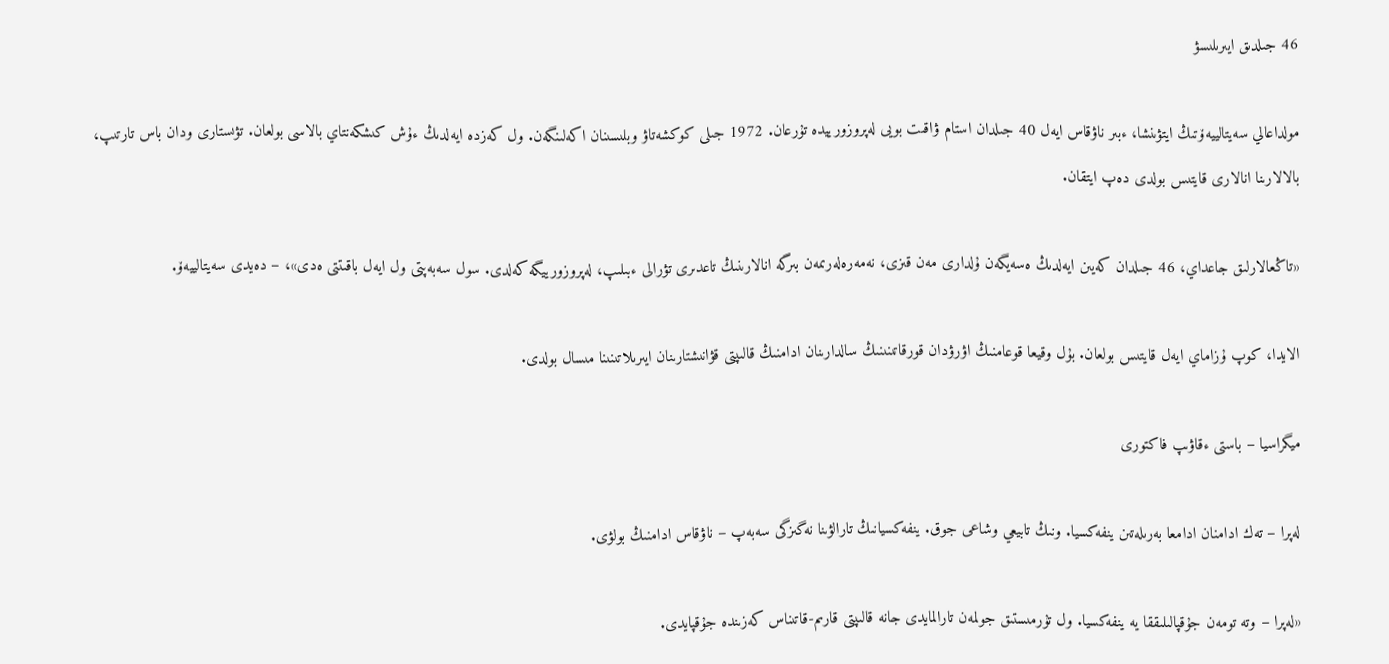46 جىلدىق ايىرىلىسۋ

مولداعالي سەيتالييەۆتىڭ ايتۋىنشا، ءبىر ناۋقاس ايەل 40 جىلدان استام ۋاقىت بويى لەپروزورييدە تۇرعان. 1972 جىلى كوكشەتاۋ وبلىسىنان اكەلىنگەن. ول كەزدە ايەلدىڭ ءۇش كىشكەنتاي بالاسى بولعان. تۋىستارى ودان باس تارتىپ، بالالارىنا انالارى قايتىس بولدى دەپ ايتقان.

«تاڭعالارلىق جاعداي، 46 جىلدان كەيىن ايەلدىڭ ەسەيگەن ۇلدارى مەن قىزى، نەمەرەلەرىمەن بىرگە انالارىنىڭ تاعدىرى تۋرالى ءبىلىپ، لەپروزورييگە كەلدى. سول سەبەپتى ول ايەل باقىتتى ەدى»، – دەيدى سەيتالييەۆ.

الايدا، كوپ ۇزاماي ايەل قايتىس بولعان. بۇل وقيعا قوعامنىڭ اۋرۋدان قورقاتىنىنىڭ سالدارىنان ادامنىڭ قالىپتى قۋانىشتارىنان ايىرىلاتىنىنا مىسال بولدى.

ميگراسيا – باستى ءقاۋىپ فاكتورى

لەپرا – تەك ادامنان ادامعا بەرىلەتىن ينفەكسيا. ونىڭ تابيعي وشاعى جوق. ينفەكسيانىڭ تارالۋىنا نەگىزگى سەبەپ – ناۋقاس ادامنىڭ بولۋى.

«لەپرا – وتە تومەن جۇقپالىلىققا يە ينفەكسيا. ول تۇرمىستىق جولمەن تارالمايدى جانە قالىپتى قارىم-قاتىناس كەزىندە جۇقپايدى.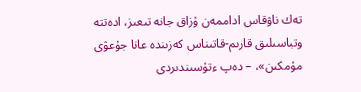تەك ناۋقاس اداممەن ۇزاق جانە تىعىز، ادەتتە وتباسىلىق قارىم-قاتىناس كەزىندە عانا جۇعۋى مۇمكىن»، – دەپ ءتۇسىندىردى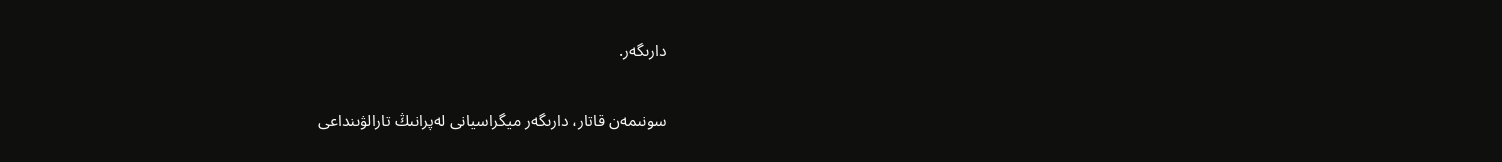دارىگەر.

سونىمەن قاتار، دارىگەر ميگراسيانى لەپرانىڭ تارالۋىنداعى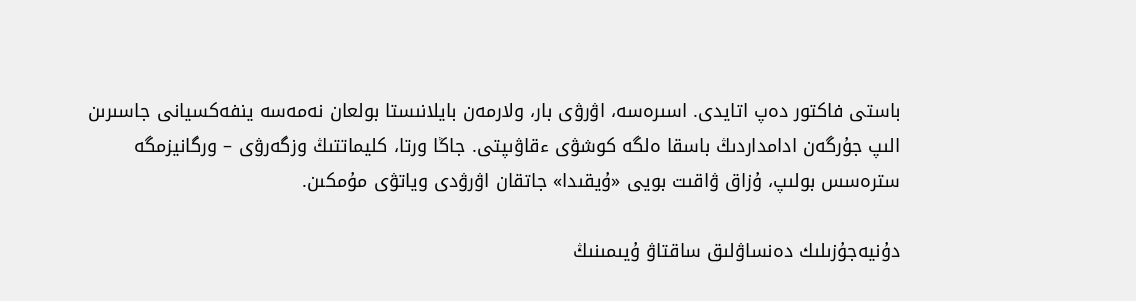باستى فاكتور دەپ اتايدى. اسىرەسە، اۋرۋى بار، ولارمەن بايلانىستا بولعان نەمەسە ينفەكسيانى جاسىرىن الىپ جۇرگەن ادامداردىڭ باسقا ەلگە كوشۋى ءقاۋىپتى. جاڭا ورتا، كليماتتىڭ وزگەرۋى – ورگانيزمگە سترەسس بولىپ، ۇزاق ۋاقىت بويى «ۇيقىدا» جاتقان اۋرۋدى وياتۋى مۇمكىن.

دۇنيەجۇزىلىك دەنساۋلىق ساقتاۋ ۇيىمىنىڭ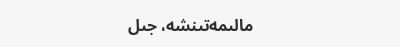مالىمەتىنشە، جىل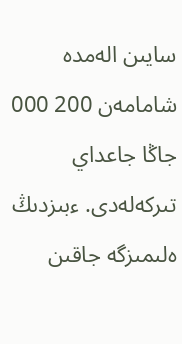سايىن الەمدە شامامەن 200 000 جاڭا جاعداي تىركەلەدى. ءبىزدىڭ ەلىمىزگە جاقىن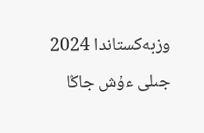وزبەكستاندا 2024 جىلى ءۇش جاڭا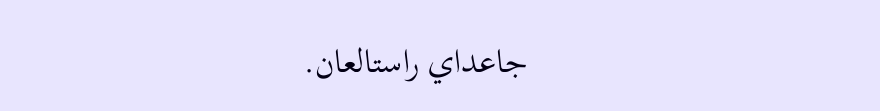جاعداي راستالعان.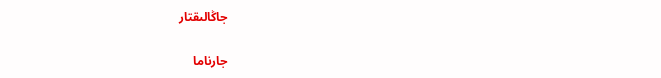جاڭالىقتار

جارناما